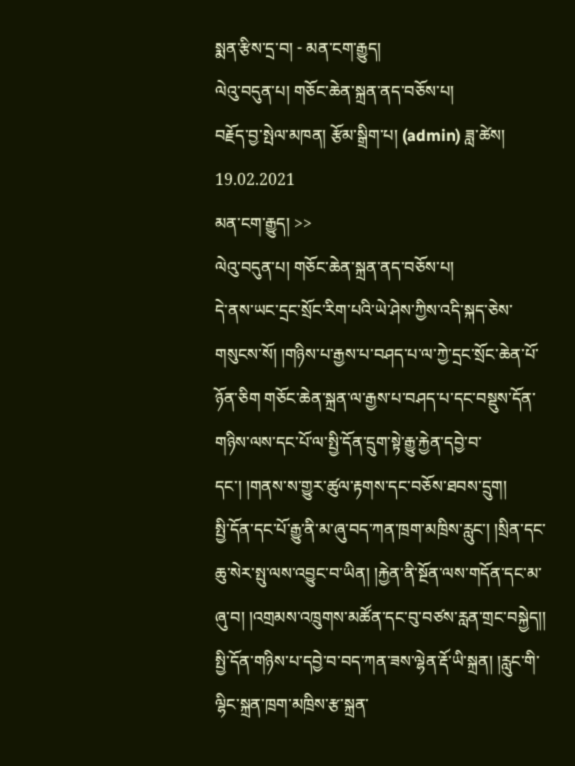སྨན་རྩིས་དྲ་བ། - མན་ངག་རྒྱུད།
ལེའུ་བདུན་པ། གཅོང་ཆེན་སྐྲན་ནད་བཅོས་པ།
བརྗོད་བྱ་སྤེལ་མཁན། རྩོམ་སྒྲིག་པ། (admin) ཟླ་ཚེས། 19.02.2021
མན་ངག་རྒྱུད། >>
ལེའུ་བདུན་པ། གཅོང་ཆེན་སྐྲན་ནད་བཅོས་པ།
དེ་ནས་ཡང་དྲང་སྲོང་རིག་པའི་ཡེ་ཤེས་ཀྱིས་འདི་སྐད་ཅེས་གསུངས་སོ། །གཉིས་པ་རྒྱས་པ་བཤད་པ་ལ་ཀྱེ་དྲང་སྲོང་ཆེན་པོ་ཉོན་ཅིག གཅོང་ཆེན་སྐྲན་ལ་རྒྱས་པ་བཤད་པ་དང་བསྡུས་དོན་གཉིས་ལས་དང་པོ་ལ་སྤྱི་དོན་དྲུག་སྟེ་རྒྱུ་རྐྱེན་དབྱེ་བ་དང་། །གནས་ས་གྱུར་ཚུལ་རྟགས་དང་བཅོས་ཐབས་དྲུག།
སྤྱི་དོན་དང་པོ་རྒྱུ་ནི་མ་ཞུ་བད་ཀན་ཁྲག་མཁྲིས་རླུང་། །སྲིན་དང་ཆུ་སེར་སྤུ་ལས་འབྱུང་བ་ཡིན། །རྐྱེན་ནི་སྔོན་ལས་གདོན་དང་མ་ཞུ་བ། །འགྲམས་འཁྲུགས་མཚོན་དང་བུ་བཙས་རླན་གྲང་བསྐྱེད།།
སྤྱི་དོན་གཉིས་པ་དབྱེ་བ་བད་ཀན་ཟས་ལྷེན་རྡོ་ཡི་སྐྲན། །རླུང་གི་ལྷིང་སྐྲན་ཁྲག་མཁྲིས་རྩ་སྐྲན་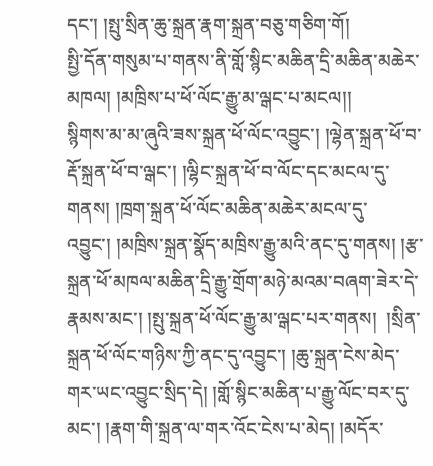དང་། །སྤུ་སྲིན་ཆུ་སྐྲན་རྣག་སྐྲན་བཅུ་གཅིག་གོ།
སྤྱི་དོན་གསུམ་པ་གནས་ནི་གློ་སྙིང་མཆིན་དྲི་མཆིན་མཆེར་མཁལ། །མཁྲིས་པ་ཕོ་ལོང་རྒྱུ་མ་ལྒང་པ་མངལ།།
སྙིགས་མ་མ་ཞུའི་ཟས་སྐྲན་ཕོ་ལོང་འབྱུང་། །ལྷེན་སྐྲན་ཕོ་བ་རྡོ་སྐྲན་ཕོ་བ་ལྒང་། །ལྷིང་སྐྲན་ཕོ་བ་ལོང་དང་མངལ་དུ་གནས། །ཁྲག་སྐྲན་ཕོ་ལོང་མཆིན་མཆེར་མངལ་དུ་འབྱུང་། །མཁྲིས་སྐྲན་སྣོད་མཁྲིས་རྒྱུ་མའི་ནང་དུ་གནས། །རྩ་སྐྲན་ཕོ་མཁལ་མཆིན་དྲི་རྒྱུ་གྲོག་མཉེ་མའམ་བཞག་ཟེར་དེ་རྣམས་མང་། །སྤུ་སྐྲན་ཕོ་ལོང་རྒྱུ་མ་ལྒང་པར་གནས།  །སྲིན་སྐྲན་ཕོ་ལོང་གཉིས་ཀྱི་ནང་དུ་འབྱུང་། །ཆུ་སྐྲན་ངེས་མེད་གར་ཡང་འབྱུང་སྲིད་དེ། །གློ་སྙིང་མཆིན་པ་རྒྱུ་ལོང་བར་དུ་མང་། །རྣག་གི་སྐྲན་ལ་གར་འོང་ངེས་པ་མེད། །མདོར་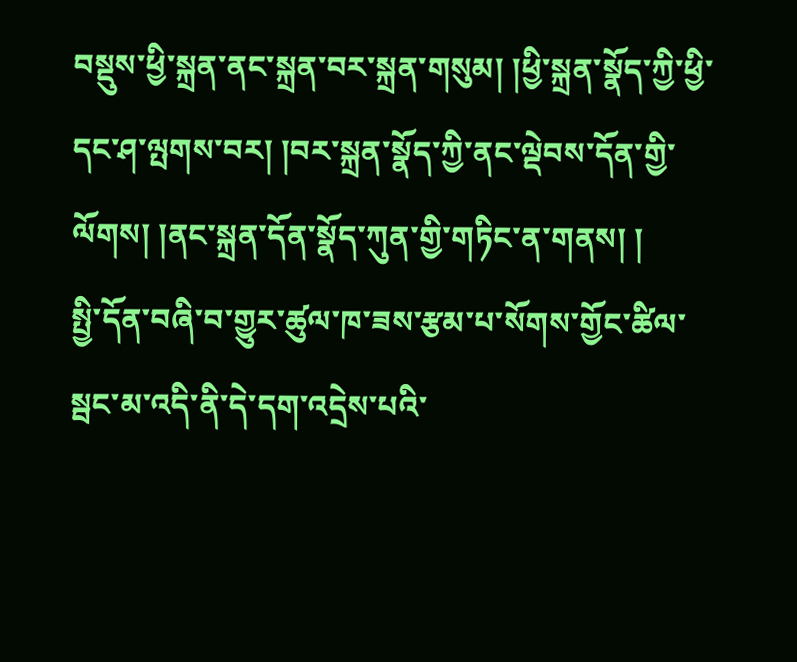བསྡུས་ཕྱི་སྐྲན་ནང་སྐྲན་བར་སྐྲན་གསུམ། །ཕྱི་སྐྲན་སྣོད་ཀྱི་ཕྱི་དང་ཤ་ལྤགས་བར། །བར་སྐྲན་སྣོད་ཀྱི་ནང་ལྡེབས་དོན་གྱི་ལོགས། །ནང་སྐྲན་དོན་སྣོད་ཀུན་གྱི་གཏིང་ན་གནས། །
སྤྱི་དོན་བཞི་བ་གྱུར་ཚུལ་ཁ་ཟས་རྩམ་པ་སོགས་གྱོང་ཚིལ་སྦང་མ་འདི་ནི་དེ་དག་འདྲེས་པའི་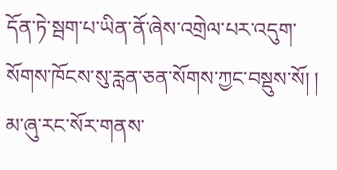དོན་ཏེ་སྦག་པ་ཡིན་ནོ་ཞེས་འགྲེལ་པར་འདུག་སོགས་ཁོངས་སུ་རླན་ཅན་སོགས་ཀྱང་བསྡུས་སོ། །
མ་ཞུ་རང་སོར་གནས་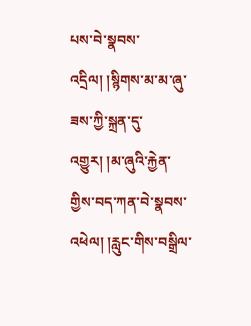པས་བེ་སྣབས་འདྲིལ། །སྙིགས་མ་མ་ཞུ་ཟས་ཀྱི་སྐྲན་དུ་འགྱུར། །མ་ཞུའི་རྐྱེན་གྱིས་བད་ཀན་བེ་སྣབས་འཕེལ། །རླུང་གིས་བསྒྲིལ་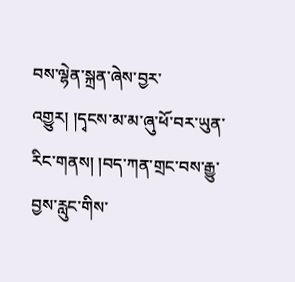བས་ལྷེན་སྐྲན་ཞེས་བྱར་འགྱུར། །དྭངས་མ་མ་ཞུ་ཕོ་བར་ཡུན་རིང་གནས། །བད་ཀན་གྲང་བས་རྒྱུ་བྱས་རླུང་གིས་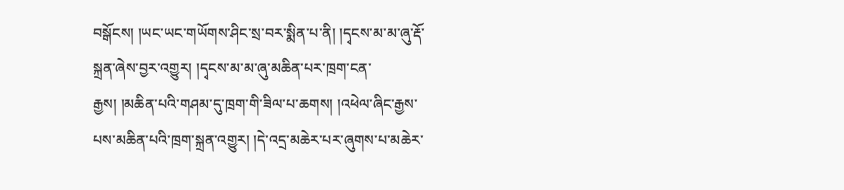བསྒོངས། །ཡང་ཡང་གཡོགས་ཤིང་སྲ་བར་སྨིན་པ་ནི། །དྭངས་མ་མ་ཞུ་རྡོ་སྐྲན་ཞེས་བྱར་འགྱུར། །དྭངས་མ་མ་ཞུ་མཆིན་པར་ཁྲག་ངན་རྒྱས། །མཆིན་པའི་གཤམ་དུ་ཁྲག་གི་ཟིལ་པ་ཆགས། །འཕེལ་ཞིང་རྒྱས་པས་མཆིན་པའི་ཁྲག་སྐྲན་འགྱུར། །དེ་འདྲ་མཆེར་པར་ཞུགས་པ་མཆེར་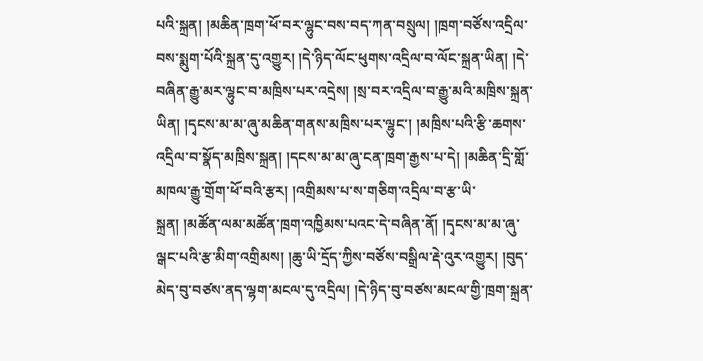པའི་སྐྲན། །མཆིན་ཁྲག་ཕོ་བར་ལྷུང་བས་བད་ཀན་བསྲུལ། །ཁྲག་བཙོས་འདྲིལ་བས་སྨུག་པོའི་སྐྲན་དུ་འགྱུར། །དེ་ཉིད་ལོང་ཕུགས་འདྲིལ་བ་ལོང་སྐྲན་ཡིན། །དེ་བཞིན་རྒྱུ་མར་ལྷུང་བ་མཁྲིས་པར་འདྲེས། །སྲ་བར་འདྲིལ་བ་རྒྱུ་མའི་མཁྲིས་སྐྲན་ཡིན། །དྭངས་མ་མ་ཞུ་མཆིན་གནས་མཁྲིས་པར་ལྷུང་། །མཁྲིས་པའི་རྩི་ཆགས་འདྲིལ་བ་སྣོད་མཁྲིས་སྐྲན། །དངས་མ་མ་ཞུ་ངན་ཁྲག་རྒྱས་པ་དེ། །མཆིན་དྲི་གློ་མཁལ་རྒྱུ་གྲོག་ཕོ་བའི་རྩར། །འགྲིམས་པ་ས་གཅིག་འདྲིལ་བ་རྩ་ཡི་སྐྲན། །མཚོན་ལམ་མཚོན་ཁྲག་འཁྱིམས་པའང་དེ་བཞིན་ནོ། །དྭངས་མ་མ་ཞུ་ལྒང་པའི་རྩ་མིག་འགྲིམས། །ཆུ་ཡི་དྲོད་ཀྱིས་བཙོས་བསྒྲིལ་རྡེ་འུར་འགྱུར། །བུད་མེད་བུ་བཙས་ནད་ལྷག་མངལ་དུ་འདྲིལ། །དེ་ཉིད་བུ་བཙས་མངལ་གྱི་ཁྲག་སྐྲན་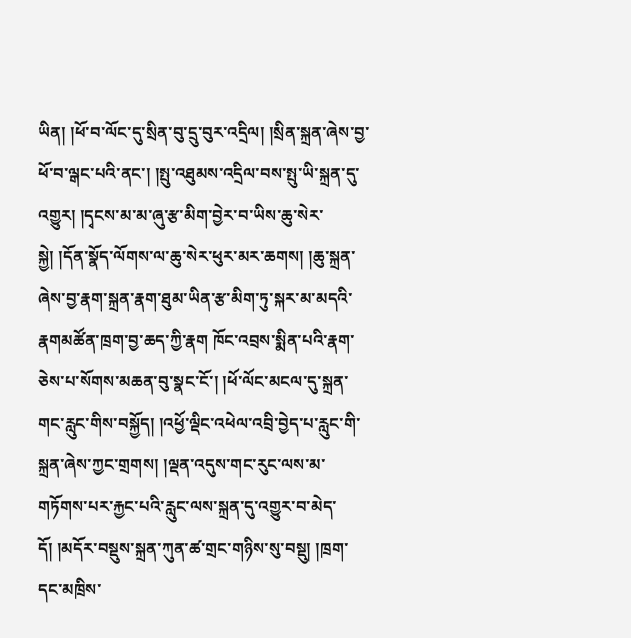ཡིན། །ཕོ་བ་ལོང་དུ་སྲིན་བུ་དྲུ་བུར་འདྲིལ། །སྲིན་སྐྲན་ཞེས་བྱ་ཕོ་བ་ལྒང་པའི་ནང་། །སྤུ་འཐུམས་འདྲིལ་བས་སྤུ་ཡི་སྐྲན་དུ་འགྱུར། །དྭངས་མ་མ་ཞུ་རྩ་མིག་བྱེར་བ་ཡིས་ཆུ་སེར་སྐྱེ། །དོན་སྣོད་ལོགས་ལ་ཆུ་སེར་ཕུར་མར་ཆགས། །ཆུ་སྐྲན་ཞེས་བྱ་རྣག་སྐྲན་རྣག་ཐུམ་ཡིན་རྩ་མིག་ཏུ་སྐར་མ་མདའི་རྣགམཚོན་ཁྲག་བྱ་ཆད་ཀྱི་རྣག ཁོང་འབྲས་སྨིན་པའི་རྣག་ཅེས་པ་སོགས་མཆན་བུ་སྣང་ངོ་། །ཕོ་ལོང་མངལ་དུ་སྐྲན་གང་རླུང་གིས་བསྐྱོད། །འཕྱོ་ལྡིང་འཕེལ་འབྲི་བྱེད་པ་རླུང་གི་སྐྲན་ཞེས་ཀྱང་གྲགས། །ལྡན་འདུས་གང་རུང་ལས་མ་གཏོགས་པར་རྐྱང་པའི་རླུང་ལས་སྐྲན་དུ་འགྱུར་བ་མེད་དོ། །མདོར་བསྡུས་སྐྲན་ཀུན་ཚ་གྲང་གཉིས་སུ་བསྡུ། །ཁྲག་དང་མཁྲིས་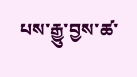པས་རྒྱུ་བྱས་ཚ་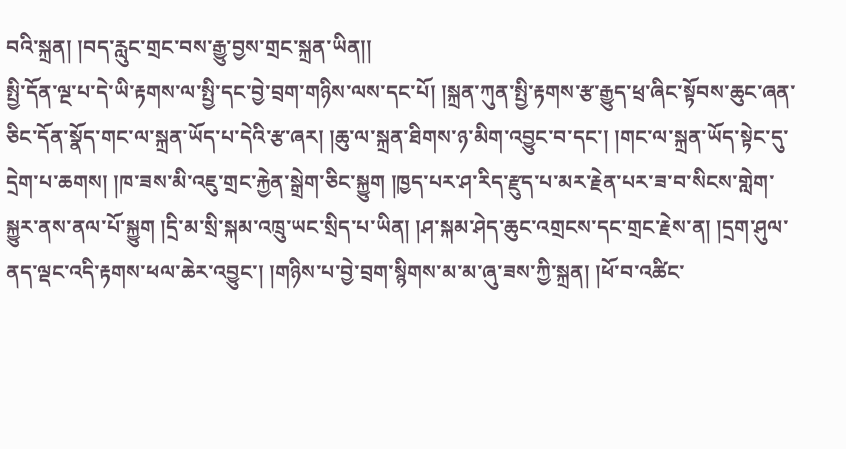བའི་སྐྲན། །བད་རླུང་གྲང་བས་རྒྱུ་བྱས་གྲང་སྐྲན་ཡིན།།
སྤྱི་དོན་ལྔ་པ་དེ་ཡི་རྟགས་ལ་སྤྱི་དང་བྱེ་བྲག་གཉིས་ལས་དང་པོ། །སྐྲན་ཀུན་སྤྱི་རྟགས་རྩ་རྒྱུད་ཕྲ་ཞིང་སྟོབས་ཆུང་ཞན་ཅིང་དོན་སྣོད་གང་ལ་སྐྲན་ཡོད་པ་དེའི་རྩ་ཞར། །ཆུ་ལ་སྐྲན་ཐིགས་ཉ་མིག་འབྱུང་བ་དང་། །གང་ལ་སྐྲན་ཡོད་སྟེང་དུ་དྲེག་པ་ཆགས། །ཁ་ཟས་མི་འཇུ་གྲང་རྐྱེན་སྒྲེག་ཅིང་སྐྱུག །ཁྱད་པར་ཤ་རིད་རྫུད་པ་མར་རྗེན་པར་ཟ་བ་སིངས་གླེག་སྐྱུར་ནས་ནལ་པོ་སྐྱུག །དྲི་མ་སྲི་སྐམ་འཁྲུ་ཡང་སྲིད་པ་ཡིན། །ཤ་སྐམ་ཤེད་ཆུང་འགྲངས་དང་གྲང་རྗེས་ན། །དྲག་ཤུལ་ནད་ལྡང་འདི་རྟགས་ཕལ་ཆེར་འབྱུང་། །གཉིས་པ་བྱེ་བྲག་སྙིགས་མ་མ་ཞུ་ཟས་ཀྱི་སྐྲན། །ཕོ་བ་འཚིང་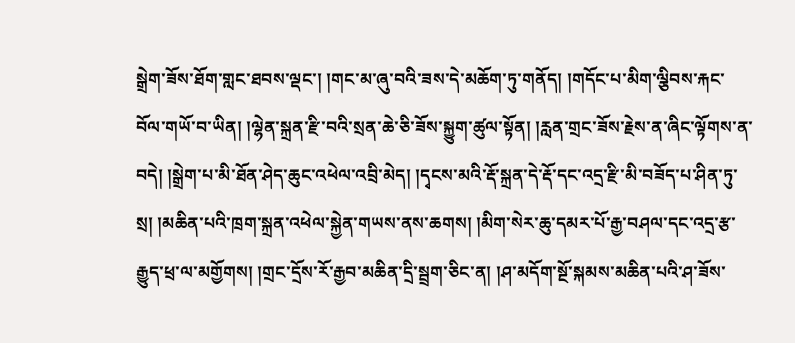སྒྲེག་ཟོས་ཐོག་གླང་ཐབས་ལྡང་། །གང་མ་ཞུ་བའི་ཟས་དེ་མཆོག་ཏུ་གནོད། །གདོང་པ་མིག་ལྕིབས་རྐང་བོལ་གཡོ་བ་ཡིན། །ལྷེན་སྐྲན་རྫི་བའི་སྲན་ཆེ་ཅི་ཟོས་སྐྱུག་ཚུལ་སྟོན། །རླན་གྲང་ཟོས་རྗེས་ན་ཞིང་ལྟོགས་ན་བདེ། །སྒྲེག་པ་མི་ཐོན་ཤེད་ཆུང་འཕེལ་འབྲི་མེད། །དྭངས་མའི་རྡོ་སྐྲན་དེ་རྡོ་དང་འདྲ་རྫི་མི་བཟོད་པ་ཤིན་ཏུ་སྲ། །མཆིན་པའི་ཁྲག་སྐྲན་འཕེལ་སྐྱེན་གཡས་ནས་ཆགས། །མིག་སེར་ཆུ་དམར་པོ་རྒྱ་བཤལ་དང་འདྲ་རྩ་རྒྱུད་ཕྲ་ལ་མགྱོགས། །གྲང་དྲོས་རོ་རྒྱབ་མཆིན་དྲི་སྦྲག་ཅིང་ན། །ཤ་མདོག་སྔོ་སྐམས་མཆིན་པའི་ཤ་ཟོས་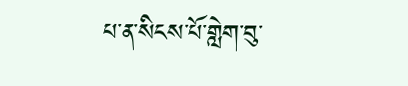པ་ན་སིངས་པོ་གླེག་བུ་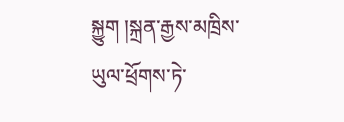སྐྱུག །སྐྲན་རྒྱས་མཁྲིས་ཡུལ་ཕྲོགས་ཏེ་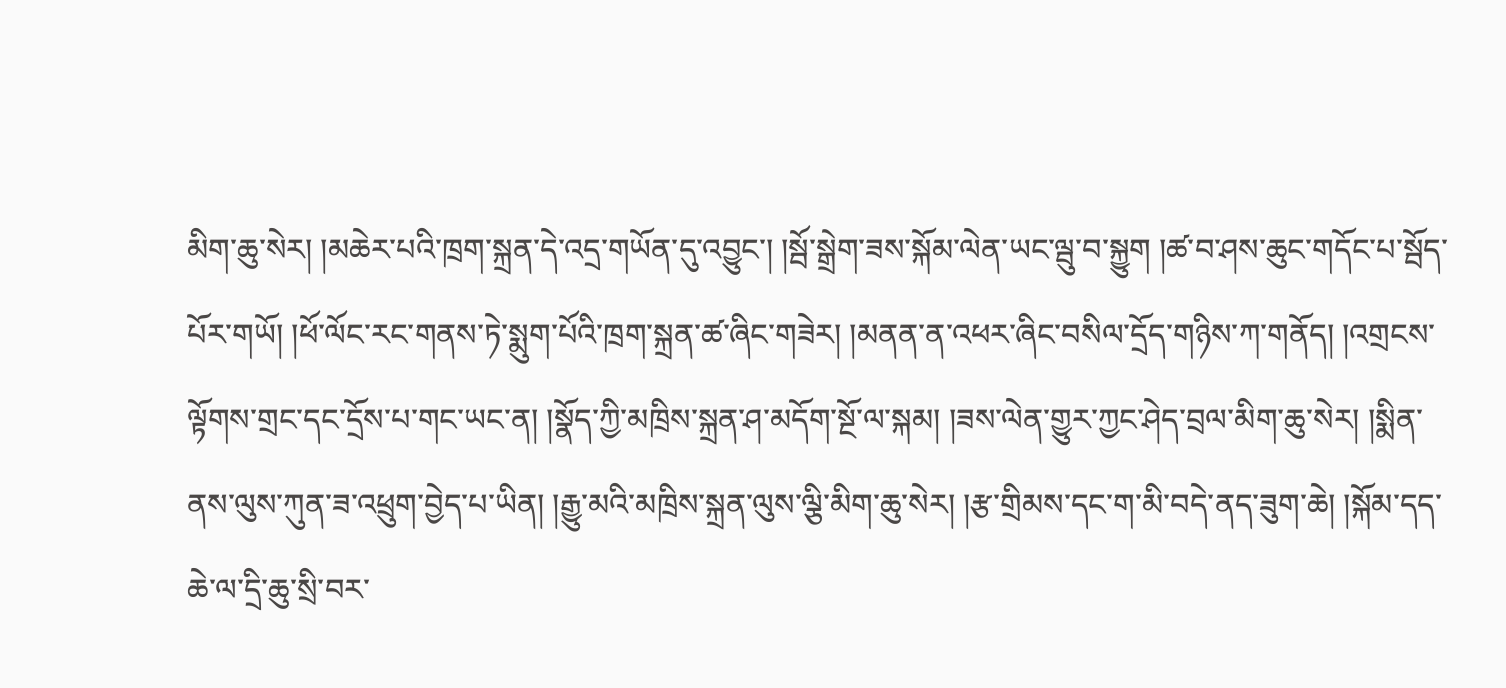མིག་ཆུ་སེར། །མཆེར་པའི་ཁྲག་སྐྲན་དེ་འདྲ་གཡོན་དུ་འབྱུང་། །སྦོ་སྒྲེག་ཟས་སྐོམ་ལེན་ཡང་ལྦུ་བ་སྐྱུག །ཚ་བ་ཤས་ཆུང་གདོང་པ་སྦོད་པོར་གཡོ། །ཕོ་ལོང་རང་གནས་ཏེ་སྨུག་པོའི་ཁྲག་སྐྲན་ཚ་ཞིང་གཟེར། །མནན་ན་འཕར་ཞིང་བསིལ་དྲོད་གཉིས་ཀ་གནོད། །འགྲངས་ལྟོགས་གྲང་དང་དྲོས་པ་གང་ཡང་ན། །སྣོད་ཀྱི་མཁྲིས་སྐྲན་ཤ་མདོག་སྔོ་ལ་སྐམ། །ཟས་ལེན་གྱུར་ཀྱང་ཤེད་བྲལ་མིག་ཆུ་སེར། །སྨིན་ནས་ལུས་ཀུན་ཟ་འཕྲུག་བྱེད་པ་ཡིན། །རྒྱུ་མའི་མཁྲིས་སྐྲན་ལུས་ལྕི་མིག་ཆུ་སེར། །རྩ་གྲིམས་དང་ག་མི་བདེ་ནད་ཟུག་ཆེ། །སྐོམ་དད་ཆེ་ལ་དྲི་ཆུ་སྲི་བར་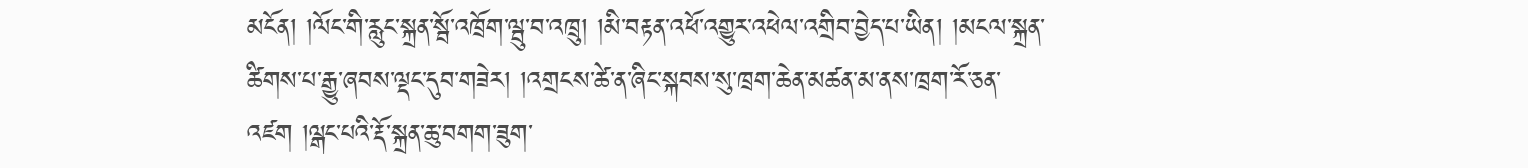མངོན། །ལོང་གི་རླུང་སྐྲན་སྦོ་འཁྲོག་ལྦུ་བ་འཁྲུ། །མི་བརྟན་འཕོ་འགྱུར་འཕེལ་འགྲིབ་བྱེད་པ་ཡིན། །མངལ་སྐྲན་ཚིགས་པ་རྒྱུ་ཞབས་ལྡང་དུབ་གཟེར། །འགྲངས་ཚེ་ན་ཞིང་སྐབས་སུ་ཁྲག་ཆེན་མཚན་མ་ནས་ཁྲག་རོ་ཅན་འཛག །ལྒང་པའི་རྡོ་སྐྲན་ཆུ་བགག་ཟུག་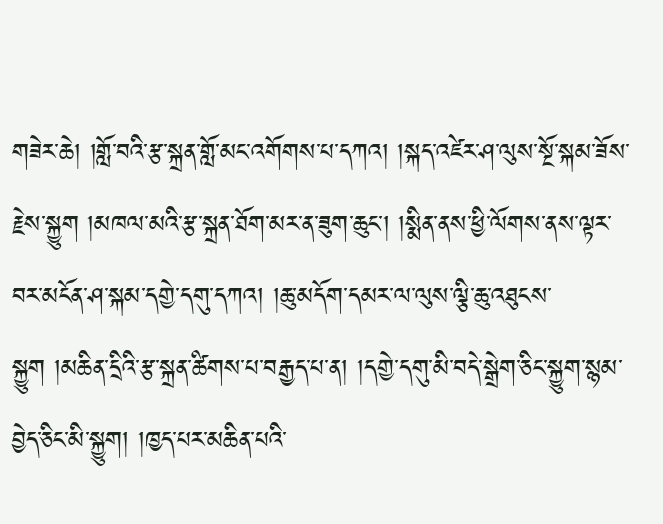གཟེར་ཆེ། །གློ་བའི་རྩ་སྐྲན་གློ་མང་འགོགས་པ་དཀའ། །སྐད་འཛེར་ཤ་ལུས་སྔོ་སྐམ་ཟོས་རྗེས་སྐྱུག །མཁལ་མའི་རྩ་སྐྲན་ཐོག་མར་ན་ཟུག་ཆུང་། །སྨིན་ནས་ཕྱི་ལོགས་ནས་ལྟར་བར་མངོན་ཤ་སྐམ་དགྱེ་དགུ་དཀའ། །ཆུ་མདོག་དམར་ལ་ལུས་ལྕི་ཆུ་འཐུངས་སྐྱུག །མཆིན་དྲིའི་རྩ་སྐྲན་ཚིགས་པ་བརྒྱད་པ་ན། །དགྱེ་དགུ་མི་བདེ་སྒྲེག་ཅིང་སྐྱུག་སྙམ་བྱེད་ཅིང་མི་སྐྱུག། །ཁྱད་པར་མཆིན་པའི་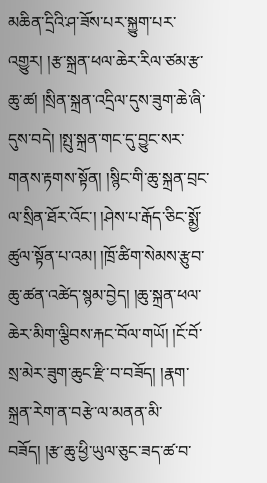མཆིན་དྲིའི་ཤ་ཟོས་པར་སྐྱུག་པར་འགྱུར། །རྩ་སྐྲན་ཕལ་ཆེར་རིལ་ཙམ་རྩ་ཆུ་ཚ། །སྲིན་སྐྲན་འདྲིལ་དུས་ཟུག་ཆེ་ཞི་དུས་བདེ། །སྤུ་སྐྲན་གང་དུ་བྱུང་སར་གནས་རྟགས་སྟོན། །སྙིང་གི་ཆུ་སྐྲན་བྲང་ལ་སྲིན་ཐོར་འོང་། །ཤེས་པ་རྒོད་ཅིང་སྨྱོ་ཚུལ་སྟོན་པ་འམ། །ཁྲོ་ཚིག་སེམས་རྩུབ་ཆུ་ཚན་འཚེད་སྙམ་བྱེད། །ཆུ་སྐྲན་ཕལ་ཆེར་མིག་ལྕིབས་རྐང་བོལ་གཡོ། །ངོ་བོ་སྲ་མེར་ཟུག་ཆུང་རྫི་བ་བཟོད། །རྣག་སྐྲན་རེག་ན་བརྩེ་ལ་མནན་མི་བཟོད། །རྩ་ཆུ་ཕྱི་ཡུལ་ཅུང་ཟད་ཚ་བ་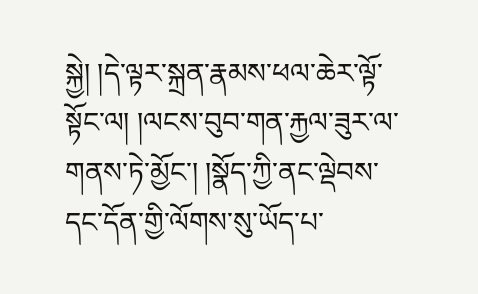སྐྱེ། །དེ་ལྟར་སྐྲན་རྣམས་ཕལ་ཆེར་ལྟོ་སྟོང་ལ། །ལངས་བུབ་གན་རྐྱལ་ཟུར་ལ་གནས་ཏེ་མྱོང་། །སྣོད་ཀྱི་ནང་ལྡེབས་དང་དོན་གྱི་ལོགས་སུ་ཡོད་པ་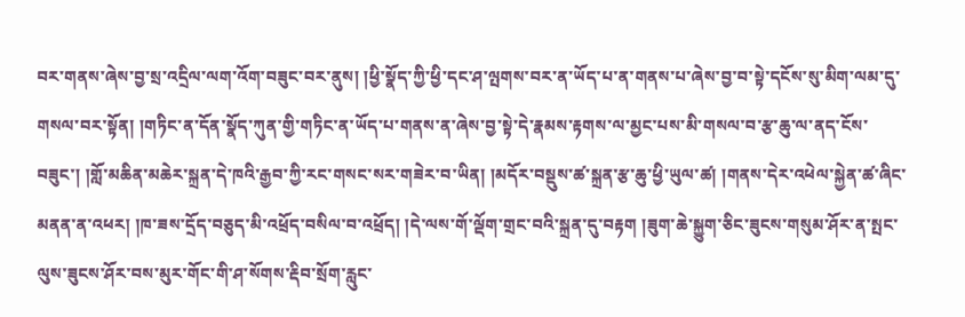བར་གནས་ཞེས་བྱ་སྲ་འདྲིལ་ལག་འོག་བཟུང་བར་ནུས། །ཕྱི་སྣོད་ཀྱི་ཕྱི་དང་ཤ་ལྤགས་བར་ན་ཡོད་པ་ན་གནས་པ་ཞེས་བྱ་བ་སྟེ་དངོས་སུ་མིག་ལམ་དུ་གསལ་བར་སྟོན། །གཏིང་ན་དོན་སྣོད་ཀུན་གྱི་གཏིང་ན་ཡོད་པ་གནས་ན་ཞེས་བྱ་སྟེ་དེ་རྣམས་རྟགས་ལ་མྱང་པས་མི་གསལ་བ་རྩ་ཆུ་ལ་ནད་ངོས་བཟུང་། །གློ་མཆིན་མཆེར་སྐྲན་དེ་ཁའི་རྒྱབ་ཀྱི་རང་གསང་སར་གཟེར་བ་ཡིན། །མདོར་བསྡུས་ཚ་སྐྲན་རྩ་ཆུ་ཕྱི་ཡུལ་ཚ། །གནས་དེར་འཕེལ་སྐྱེན་ཚ་ཞིང་མནན་ན་འཕར། །ཁ་ཟས་དྲོད་བཅུད་མི་འཕྲོད་བསིལ་བ་འཕྲོད། །དེ་ལས་གོ་ལྡོག་གྲང་བའི་སྐྲན་དུ་བརྟག །ཟུག་ཆེ་སྐྱུག་ཅིང་ཟུངས་གསུམ་ཤོར་ན་སྤང་ལུས་ཟུངས་ཤོར་བས་མུར་གོང་གི་ཤ་སོགས་རྡིབ་སྲོག་རླུང་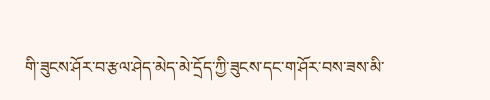གི་ཟུངས་ཤོར་བ་རྩལ་ཤེད་མེད་མེ་དྲོད་ཀྱི་ཟུངས་དང་ག་ཤོར་བས་ཟས་མི་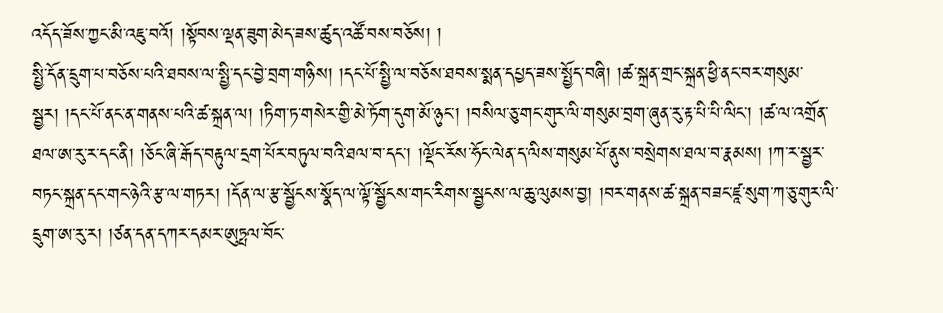འདོད་ཟོས་ཀྱང་མི་འཇུ་བའོ། །སྟོབས་ལྡན་ཟུག་མེད་ཟས་ཚུད་འཚོ་བས་བཅོས། །
སྤྱི་དོན་དྲུག་པ་བཅོས་པའི་ཐབས་ལ་སྤྱི་དང་བྱེ་བྲག་གཉིས། །དང་པོ་སྤྱི་ལ་བཅོས་ཐབས་སྨན་དཔྱད་ཟས་སྤྱོད་བཞི། །ཚ་སྐྲན་གྲང་སྐྲན་ཕྱི་ནང་བར་གསུམ་སྦྱར། །དང་པོ་ནང་ན་གནས་པའི་ཚ་སྐྲན་ལ། །ཏིག་ཏ་གསེར་གྱི་མེ་ཏོག་དུག་མོ་ཉུང་། །བསིལ་ཅུ་གང་གུར་ལི་གསུམ་བྲག་ཞུན་རུ་རྟ་པི་པི་ལིང་། །ཚ་ལ་འགྲོན་ཐལ་ཨ་རུ་ར་དང་ནི། །ཅོང་ཞི་རྒོད་བརྟུལ་དྲག་པོར་བཏུལ་བའི་ཐལ་བ་དང་། །ལྡོང་རོས་ཧོང་ལེན་ད་ལིས་གསུམ་པོ་ནུས་བསྲེགས་ཐལ་བ་རྣམས། །ཀ་ར་སྦྱར་བཏང་སྐྲན་དང་གང་ཉེའི་རྩ་ལ་གཏར། །དོན་ལ་རྩ་སྦྱོངས་སྣོད་ལ་ལྟོ་སྦྱོངས་གང་རིགས་སྦྱངས་ལ་ཆུ་ལུམས་བྱ། །བར་གནས་ཚ་སྐྲན་བཟང་ཛཱ་སུག་ཀ་ཅུ་གུར་ལི་དྲུག་ཨ་རུ་ར། །ཙན་དན་དཀར་དམར་ཨུཏྤལ་བོང་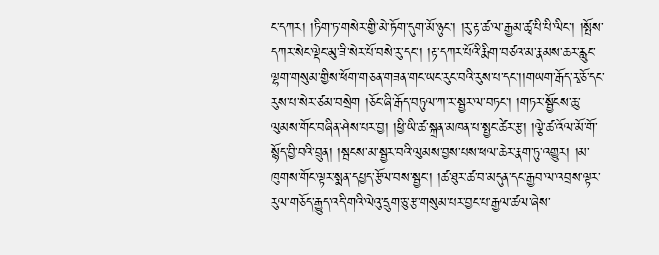ང་དཀར། །ཏིག་ཏ་གསེར་གྱི་མེ་ཏོག་དུག་མོ་ཉུང་། །རུ་རྟ་ཚ་ལ་རྒྱམ་ཚྭ་པི་པི་ལིང་། །སྤོས་དཀར་སེང་ལྡེང་མུ་ཟི་སེར་པོ་བསེ་རུ་དང་། །རྟ་དཀར་པོའི་རྨིག་བཙའ་མ་རྣམས་ཆར་རླུང་ལྷག་གསུམ་གྱིས་ཕོག་གཅན་གཟན་གང་ཡང་རུང་བའི་རུས་པ་དང་།།གཡག་རྒོད་རྭ་ཅོ་དང་རུས་པ་སེར་ཙམ་བསྲེག །ཅོང་ཞི་རྒོད་བཏུལ་ཀ་ར་སྦྱར་ལ་བཏང་། །གཏར་སྦྱོངས་ཆུ་ལུམས་གོང་བཞིན་ཤེས་པར་བྱ། །ཕྱི་ཡི་ཚ་སྐྲན་མཁན་པ་སྤྱང་ཚེར་རྩ། །ལྕེ་ཚ་འོལ་མོ་གོ་སྙོད་བྱི་བའི་བྲུན། །སྦངས་མ་སྦྱར་བའི་ལུམས་བྱས་པས་ཕལ་ཆེར་རྣག་ཏུ་འགྱུར། །མ་ཁུགས་གོང་ལྟར་སྨན་དཔྱད་རྩོལ་བས་སྦྱང་། །ཚ་ཐུར་ཚ་བ་མདུན་དང་རྒྱབ་ལ་འབྲས་ལྟར་རུལ་གཅོད་རྒྱུད་འདི་གའི་ལེའུ་དྲུག་ཅུ་རྩ་གསུམ་པར་བྱང་པ་རྒྱལ་ཚལ་ཞེས་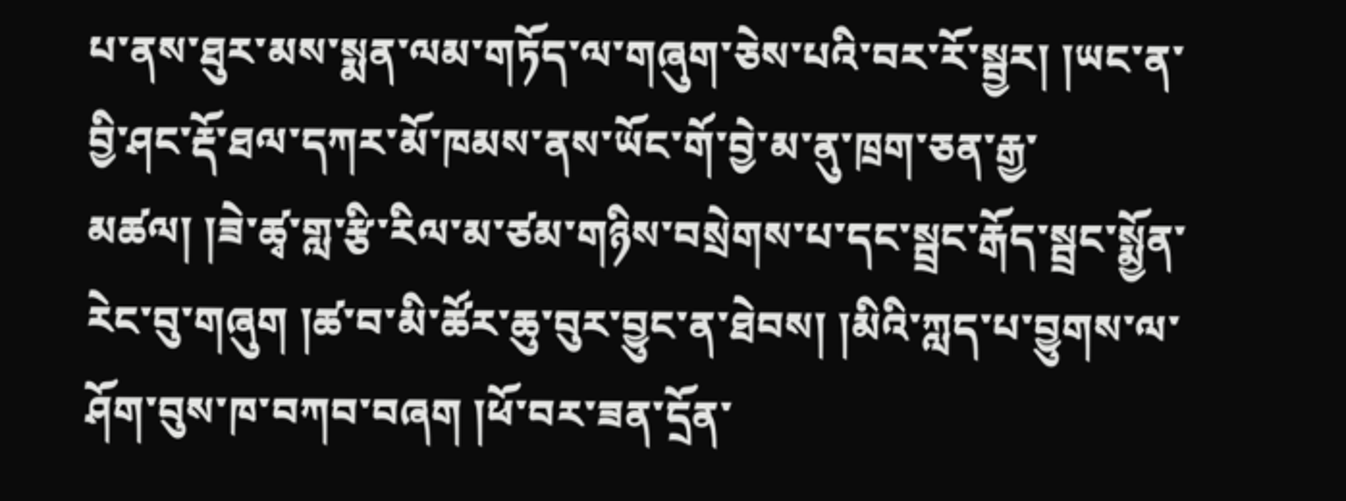པ་ནས་ཐུར་མས་སྨན་ལམ་གཏོད་ལ་གཞུག་ཅེས་པའི་བར་རོ་སྦྱར། །ཡང་ན་བྱི་ཤང་རྡོ་ཐལ་དཀར་མོ་ཁམས་ནས་ཡོང་གོ་བྱེ་མ་ནུ་ཁྲག་ཅན་རྒྱ་མཚལ། །ཟེ་ཚྭ་གླ་རྩི་རིལ་མ་ཙམ་གཉིས་བསྲེགས་པ་དང་སྦྲང་རྒོད་སྦྲང་སྨྱོན་རེང་བུ་གཞུག །ཚ་བ་མི་ཚོར་ཆུ་བུར་བྱུང་ན་ཐེབས། །མིའི་ཀླད་པ་བྱུགས་ལ་ཤོག་བུས་ཁ་བཀབ་བཞག །ཕོ་བར་ཟན་དྲོན་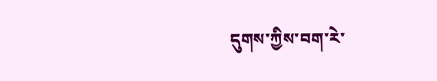དུགས་ཀྱིས་བག་རེ་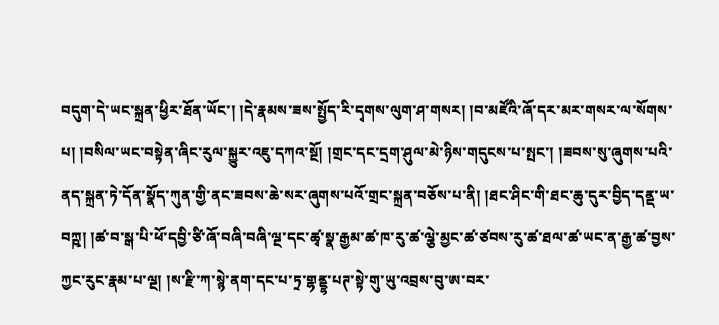བདུག་དེ་ཡང་སྐྲན་ཕྱིར་ཐོན་ཡོང་། །དེ་རྣམས་ཟས་སྤྱོད་རི་དྭགས་ལུག་ཤ་གསར། །བ་མཛོའི་ཞོ་དར་མར་གསར་ལ་སོགས་པ། །བསིལ་ཡང་བསྟེན་ཞིང་རུལ་སྐྱུར་འཇུ་དཀའ་སྔོ། །གྲང་དང་དྲག་ཤུལ་མེ་ཉིས་གདུངས་པ་སྤང་། །ཟབས་སུ་ཞུགས་པའི་ནད་སྐྲན་ཏེ་དོན་སྣོད་ཀུན་གྱི་ནང་ཟབས་ཆེ་སར་ཞུགས་པའོ་གྲང་སྐྲན་བཅོས་པ་ནི། །ཐང་ཤིང་གི་ཐང་ཆུ་དུར་བྱིད་དནྡ་ཡ་བཀྵ། །ཚ་བ་སྒ་པི་ཕོ་དབྱི་ཙི་ཞོ་བཞི་བཞི་ལྔ་དང་ཚྭ་སྣ་རྒྱམ་ཚ་ཁ་རུ་ཚ་ལྕེ་མྱང་ཚ་ཙབས་རུ་ཚ་ཐལ་ཚ་ཡང་ན་རྒྱ་ཚ་བྱས་ཀྱང་རུང་རྣམ་པ་ལྔ། །ས་རྫི་ཀ་སྙེ་ནག་དང་པ་ཏྲ་གྷནྡྷ་པཊ་སྟེ་གུ་ཡུ་འབྲས་བུ་ཨ་བར་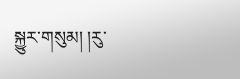སྐྱུར་གསུམ། །རུ་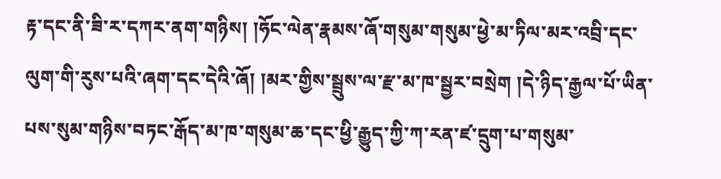རྟ་དང་ནི་ཟི་ར་དཀར་ནག་གཉིས། །ཧོང་ལེན་རྣམས་ཞོ་གསུམ་གསུམ་ཕྱེ་མ་ཏིལ་མར་འབྲི་དང་ལུག་གི་རུས་པའི་ཞག་དང་དེའི་ཞོ། །མར་གྱིས་སྦྲུས་ལ་རྫ་མ་ཁ་སྦྱར་བསྲེག །དེ་ཉིད་རྒྱལ་པོ་ཡིན་པས་སུམ་གཉིས་བཏང་རྒོད་མ་ཁ་གསུམ་ཆ་དང་ཕྱི་རྒྱུད་ཀྱི་ཀ་རན་ཛ་དྲུག་པ་གསུམ་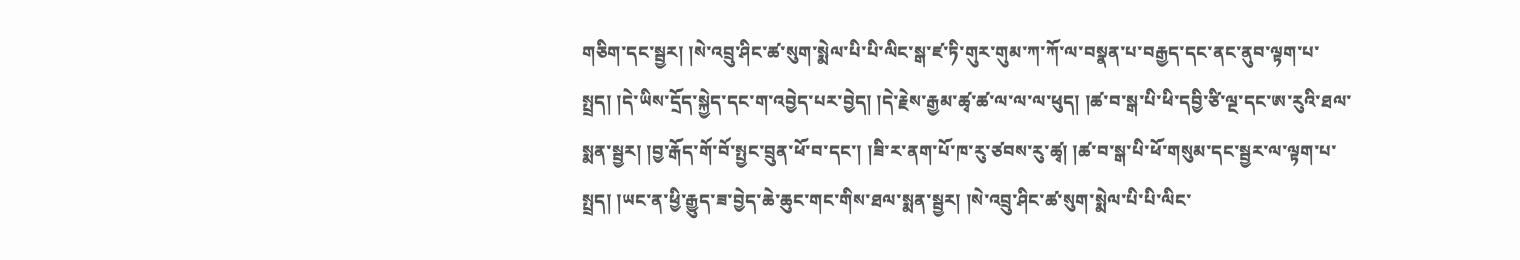གཅིག་དང་སྦྱར། །སེ་འབྲུ་ཤིང་ཚ་སུག་སྨེལ་པི་པི་ལིང་སྒ་ཛ་ཏི་གུར་གུམ་ཀ་ཀོ་ལ་བསྣན་པ་བརྒྱད་དང་ནང་ནུབ་ལྟག་པ་སྤྲད། །དེ་ཡིས་དྲོད་སྐྱེད་དང་ག་འབྱེད་པར་བྱེད། །དེ་རྗེས་རྒྱམ་ཚྭ་ཚ་ལ་ལ་ལ་ཕུད། །ཚ་བ་སྒ་པི་ཕི་དབྱི་ཙི་ལྔ་དང་ཨ་རུའི་ཐལ་སྨན་སྦྱར། །བྱ་རྒོད་གོ་བོ་སྤྱང་བྲུན་ཕོ་བ་དང་། །ཟི་ར་ནག་པོ་ཁ་རུ་ཙབས་རུ་ཚྭ། །ཚ་བ་སྒ་པི་ཕོ་གསུམ་དང་སྦྱར་ལ་ལྟག་པ་སྤྲད། །ཡང་ན་ཕྱི་རྒྱུད་ཟ་བྱེད་ཆེ་ཆུང་གང་གིས་ཐལ་སྨན་སྦྱར། །སེ་འབྲུ་ཤིང་ཚ་སུག་སྨེལ་པི་པི་ལིང་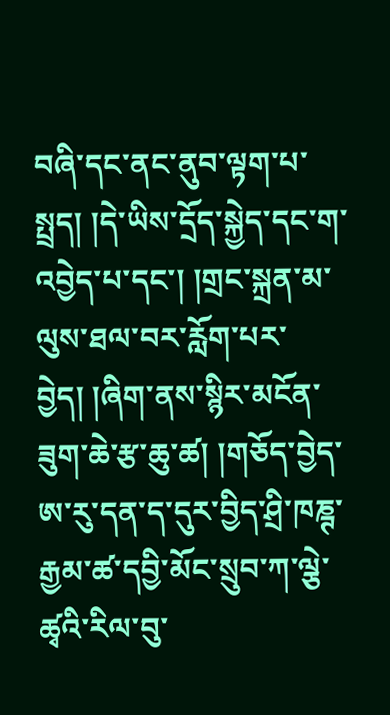བཞི་དང་ནང་ནུབ་ལྟག་པ་སྤྲད། །དེ་ཡིས་དྲོད་སྐྱེད་དང་ག་འབྱེད་པ་དང་། །གྲང་སྐྲན་མ་ལུས་ཐལ་བར་རློག་པར་བྱེད། །ཞིག་ནས་སྙིར་མངོན་ཟུག་ཆེ་རྩ་ཆུ་ཚ། །གཅོད་བྱེད་ཨ་རུ་དན་ད་དུར་བྱིད་ཤྲི་ཁཎྚ་རྒྱམ་ཚ་དབྱི་མོང་སྲུབ་ཀ་ལྕེ་ཚྭའི་རིལ་བུ་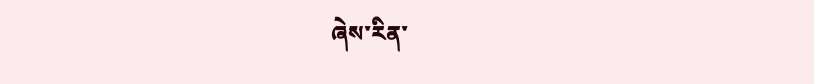ཞེས་རིན་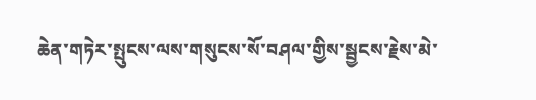ཆེན་གཏེར་སྤུངས་ལས་གསུངས་སོ་བཤལ་གྱིས་སྦྱངས་རྗེས་མེ་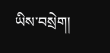ཡིས་བསྲེག།